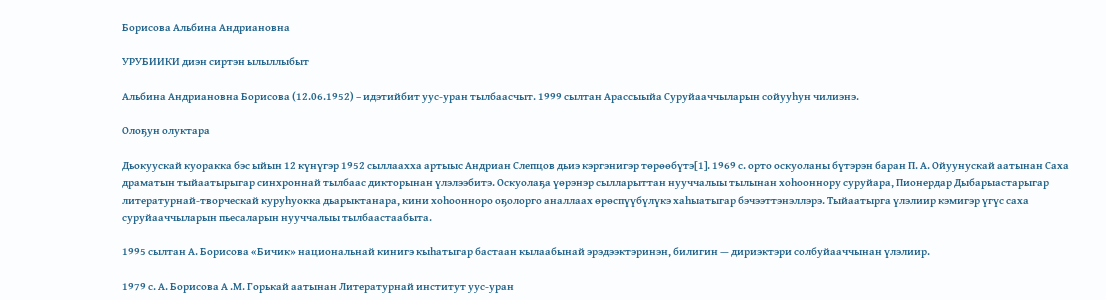Борисова Альбина Андриановна

УРУБИИКИ диэн сиртэн ылыллыбыт

Альбина Андриановна Борисова (12.06.1952) – идэтийбит уус-уран тылбаасчыт. 1999 сылтан Арассыыйа Суруйааччыларын сойууһун чилиэнэ.

Олоҕун олуктара

Дьокуускай куоракка бэс ыйын 12 күнүгэр 1952 сыллаахха артыыс Андриан Слепцов дьиэ кэргэнигэр төрөөбүтэ[1]. 1969 с. орто оскуоланы бүтэрэн баран П. А. Ойуунускай аатынан Саха драматын тыйаатырыгар синхроннай тылбаас дикторынан үлэлээбитэ. Оскуолаҕа үөрэнэр сылларыттан нууччалыы тылынан хоһооннору суруйара, Пионердар Дыбарыастарыгар литературнай-творческай куруһуокка дьарыктанара, кини хоһоонноро оҕолорго аналлаах өрөспүүбүлүкэ хаһыатыгар бэчээттэнэллэрэ. Тыйаатырга үлэлиир кэмигэр үгүс саха суруйааччыларын пьесаларын нууччалыы тылбаастаабыта.

1995 сылтан А. Борисова «Бичик» национальнай кинигэ кыһатыгар бастаан кылаабынай эрэдээктэринэн, билигин — дириэктэри солбуйааччынан үлэлиир.

1979 с. А. Борисова А .М. Горькай аатынан Литературнай институт уус-уран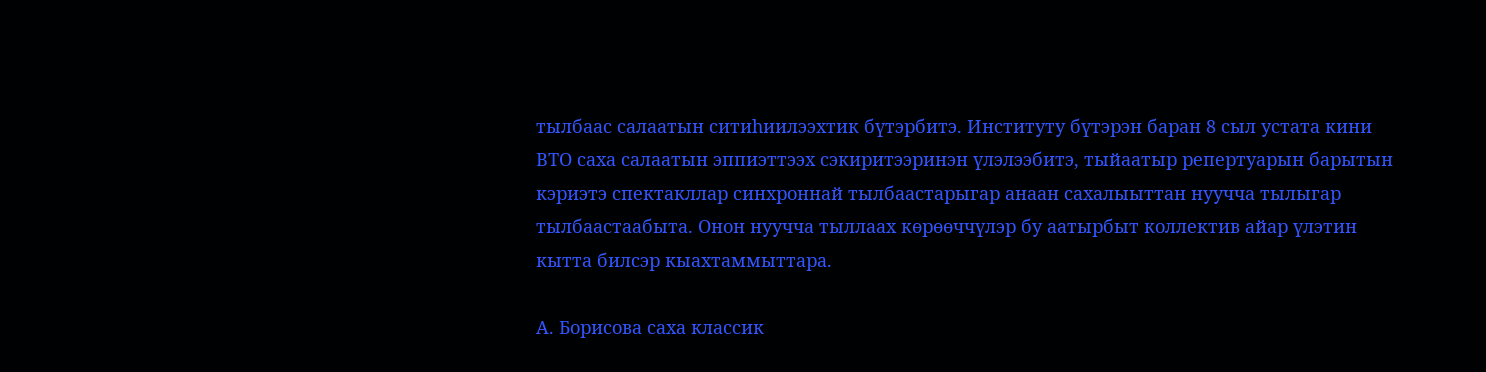тылбаас салаатын ситиһиилээхтик бүтэрбитэ. Институту бүтэрэн баран 8 сыл устата кини ВТО саха салаатын эппиэттээх сэкиритээринэн үлэлээбитэ, тыйаатыр репертуарын барытын кэриэтэ спектакллар синхроннай тылбаастарыгар анаан сахалыыттан нуучча тылыгар тылбаастаабыта. Онон нуучча тыллаах көрөөччүлэр бу аатырбыт коллектив айар үлэтин кытта билсэр кыахтаммыттара.

А. Борисова саха классик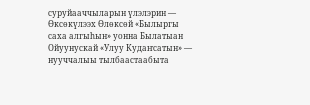суруйааччыларын үлэлэрин — Өксөкүлээх Өлөксөй «Былыргы саха алгыһын» уонна Былатыан Ойуунускай «Улуу Кудаҥсатын» — нууччалыы тылбаастаабыта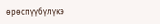өрөспүүбүлүкэ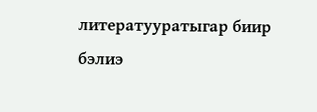литератууратыгар биир бэлиэ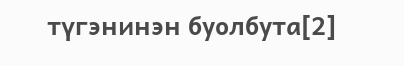түгэнинэн буолбута[2]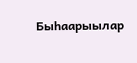Быһаарыылар